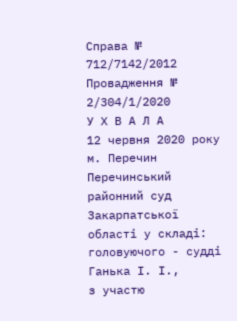Справа № 712/7142/2012 Провадження № 2/304/1/2020
У Х В А Л А
12 червня 2020 року м. Перечин
Перечинський районний суд Закарпатської області у складі:
головуючого - судді Ганька І. І.,
з участю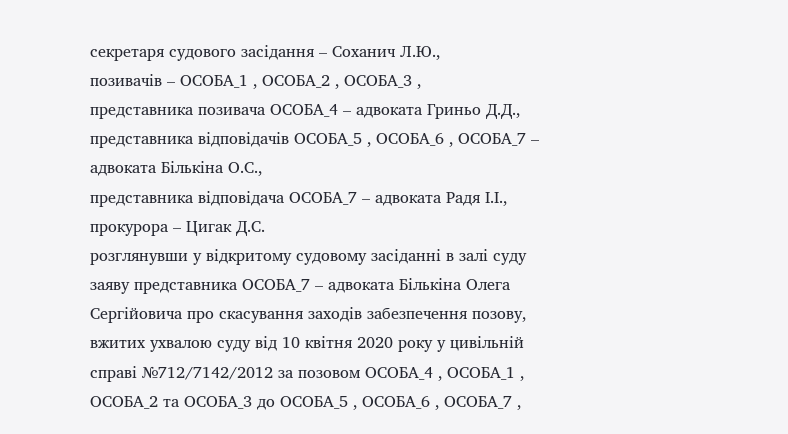секретаря судового засідання – Соханич Л.Ю.,
позивачів – ОСОБА_1 , ОСОБА_2 , ОСОБА_3 ,
представника позивача ОСОБА_4 – адвоката Гриньо Д.Д.,
представника відповідачів ОСОБА_5 , ОСОБА_6 , ОСОБА_7 –
адвоката Бількіна О.С.,
представника відповідача ОСОБА_7 – адвоката Радя І.І.,
прокурора – Цигак Д.С.
розглянувши у відкритому судовому засіданні в залі суду заяву представника ОСОБА_7 – адвоката Бількіна Олега Сергійовича про скасування заходів забезпечення позову, вжитих ухвалою суду від 10 квітня 2020 року у цивільній справі №712/7142/2012 за позовом ОСОБА_4 , ОСОБА_1 , ОСОБА_2 та ОСОБА_3 до ОСОБА_5 , ОСОБА_6 , ОСОБА_7 ,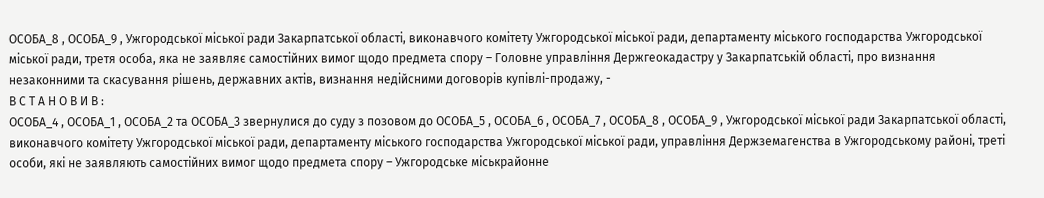ОСОБА_8 , ОСОБА_9 , Ужгородської міської ради Закарпатської області, виконавчого комітету Ужгородської міської ради, департаменту міського господарства Ужгородської міської ради, третя особа, яка не заявляє самостійних вимог щодо предмета спору – Головне управління Держгеокадастру у Закарпатській області, про визнання незаконними та скасування рішень, державних актів, визнання недійсними договорів купівлі-продажу, -
В С Т А Н О В И В :
ОСОБА_4 , ОСОБА_1 , ОСОБА_2 та ОСОБА_3 звернулися до суду з позовом до ОСОБА_5 , ОСОБА_6 , ОСОБА_7 , ОСОБА_8 , ОСОБА_9 , Ужгородської міської ради Закарпатської області, виконавчого комітету Ужгородської міської ради, департаменту міського господарства Ужгородської міської ради, управління Держземагенства в Ужгородському районі, треті особи, які не заявляють самостійних вимог щодо предмета спору – Ужгородське міськрайонне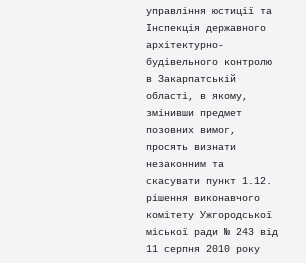управління юстиції та Інспекція державного архітектурно-будівельного контролю в Закарпатській області, в якому, змінивши предмет позовних вимог, просять визнати незаконним та скасувати пункт 1.12. рішення виконавчого комітету Ужгородської міської ради № 243 від 11 серпня 2010 року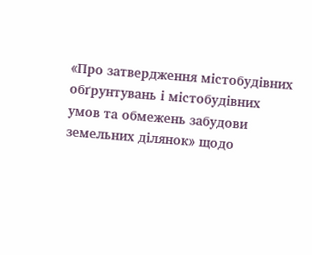«Про затвердження містобудівних обґрунтувань і містобудівних умов та обмежень забудови земельних ділянок» щодо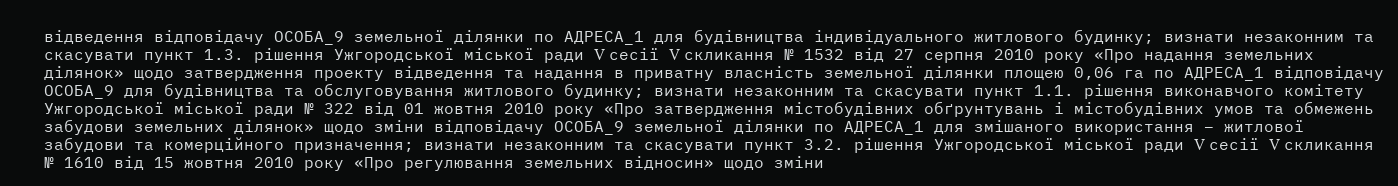відведення відповідачу ОСОБА_9 земельної ділянки по АДРЕСА_1 для будівництва індивідуального житлового будинку; визнати незаконним та скасувати пункт 1.3. рішення Ужгородської міської ради V сесії V скликання № 1532 від 27 серпня 2010 року «Про надання земельних ділянок» щодо затвердження проекту відведення та надання в приватну власність земельної ділянки площею 0,06 га по АДРЕСА_1 відповідачу ОСОБА_9 для будівництва та обслуговування житлового будинку; визнати незаконним та скасувати пункт 1.1. рішення виконавчого комітету Ужгородської міської ради № 322 від 01 жовтня 2010 року «Про затвердження містобудівних обґрунтувань і містобудівних умов та обмежень забудови земельних ділянок» щодо зміни відповідачу ОСОБА_9 земельної ділянки по АДРЕСА_1 для змішаного використання – житлової забудови та комерційного призначення; визнати незаконним та скасувати пункт 3.2. рішення Ужгородської міської ради V сесії V скликання № 1610 від 15 жовтня 2010 року «Про регулювання земельних відносин» щодо зміни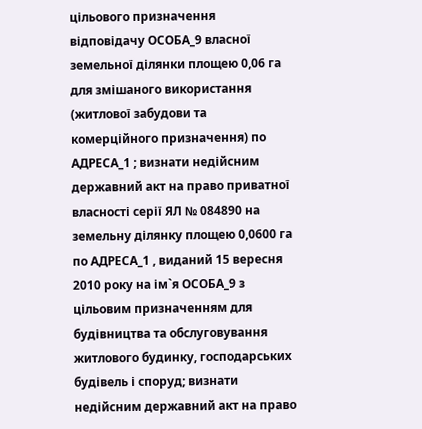цільового призначення відповідачу ОСОБА_9 власної земельної ділянки площею 0,06 га для змішаного використання (житлової забудови та комерційного призначення) по АДРЕСА_1 ; визнати недійсним державний акт на право приватної власності серії ЯЛ № 084890 на земельну ділянку площею 0,0600 га по АДРЕСА_1 , виданий 15 вересня 2010 року на ім`я ОСОБА_9 з цільовим призначенням для будівництва та обслуговування житлового будинку, господарських будівель і споруд; визнати недійсним державний акт на право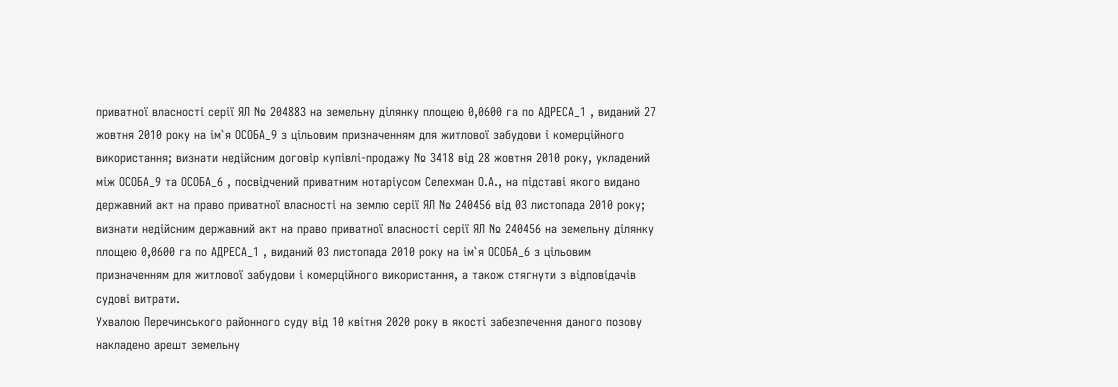приватної власності серії ЯЛ № 204883 на земельну ділянку площею 0,0600 га по АДРЕСА_1 , виданий 27 жовтня 2010 року на ім`я ОСОБА_9 з цільовим призначенням для житлової забудови і комерційного використання; визнати недійсним договір купівлі-продажу № 3418 від 28 жовтня 2010 року, укладений між ОСОБА_9 та ОСОБА_6 , посвідчений приватним нотаріусом Селехман О.А., на підставі якого видано державний акт на право приватної власності на землю серії ЯЛ № 240456 від 03 листопада 2010 року; визнати недійсним державний акт на право приватної власності серії ЯЛ № 240456 на земельну ділянку площею 0,0600 га по АДРЕСА_1 , виданий 03 листопада 2010 року на ім`я ОСОБА_6 з цільовим призначенням для житлової забудови і комерційного використання, а також стягнути з відповідачів судові витрати.
Ухвалою Перечинського районного суду від 10 квітня 2020 року в якості забезпечення даного позову накладено арешт земельну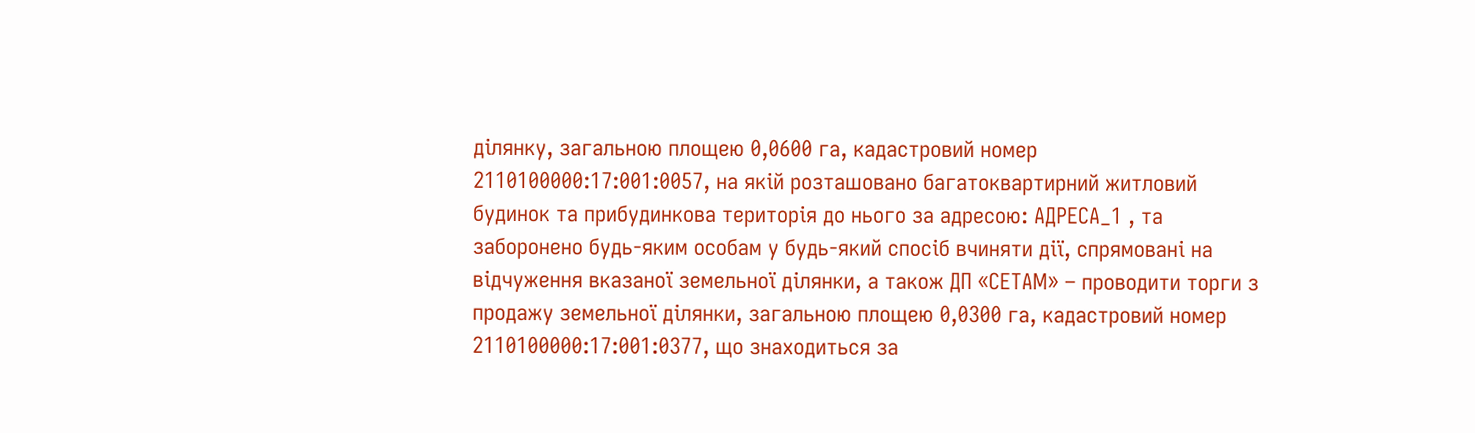ділянку, загальною площею 0,0600 га, кадастровий номер 2110100000:17:001:0057, на якій розташовано багатоквартирний житловий будинок та прибудинкова територія до нього за адресою: АДРЕСА_1 , та заборонено будь-яким особам у будь-який спосіб вчиняти дії, спрямовані на відчуження вказаної земельної ділянки, а також ДП «СЕТАМ» – проводити торги з продажу земельної ділянки, загальною площею 0,0300 га, кадастровий номер 2110100000:17:001:0377, що знаходиться за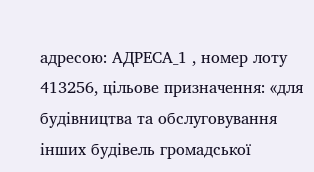адресою: АДРЕСА_1 , номер лоту 413256, цільове призначення: «для будівництва та обслуговування інших будівель громадської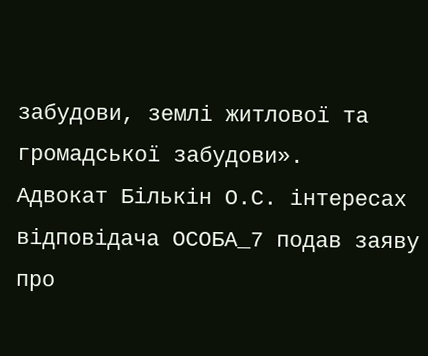забудови, землі житлової та громадської забудови».
Адвокат Бількін О.С. інтересах відповідача ОСОБА_7 подав заяву про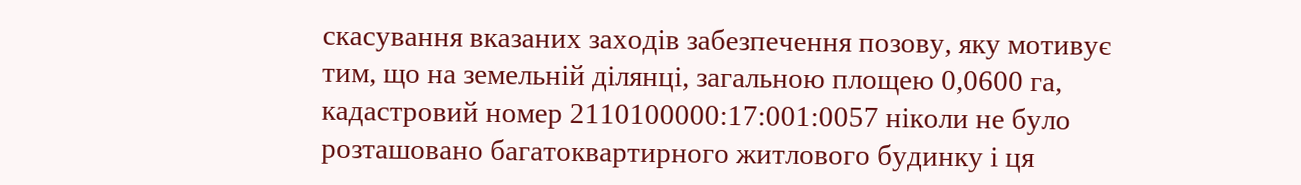скасування вказаних заходів забезпечення позову, яку мотивує тим, що на земельній ділянці, загальною площею 0,0600 га, кадастровий номер 2110100000:17:001:0057 ніколи не було розташовано багатоквартирного житлового будинку і ця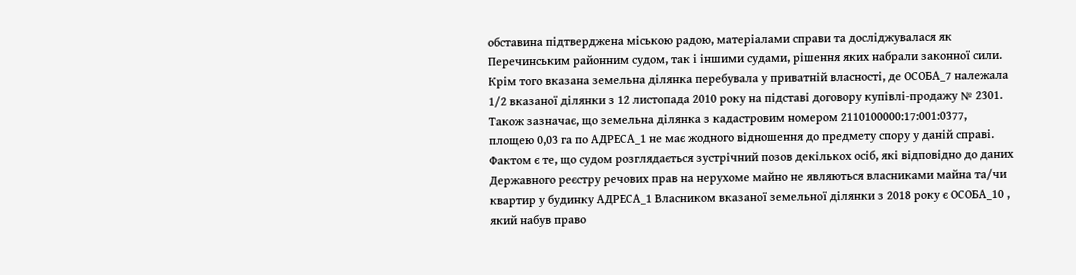обставина підтверджена міською радою, матеріалами справи та досліджувалася як Перечинським районним судом, так і іншими судами, рішення яких набрали законної сили. Крім того вказана земельна ділянка перебувала у приватній власності, де ОСОБА_7 належала 1/2 вказаної ділянки з 12 листопада 2010 року на підставі договору купівлі-продажу № 2301. Також зазначає, що земельна ділянка з кадастровим номером 2110100000:17:001:0377, площею 0,03 га по АДРЕСА_1 не має жодного відношення до предмету спору у даній справі. Фактом є те, що судом розглядається зустрічний позов декількох осіб, які відповідно до даних Державного реєстру речових прав на нерухоме майно не являються власниками майна та/чи квартир у будинку АДРЕСА_1 Власником вказаної земельної ділянки з 2018 року є ОСОБА_10 , який набув право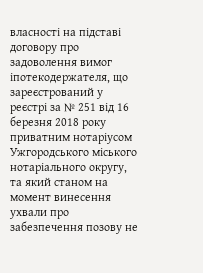власності на підставі договору про задоволення вимог іпотекодержателя, що зареєстрований у реєстрі за № 251 від 16 березня 2018 року приватним нотаріусом Ужгородського міського нотаріального округу, та який станом на момент винесення ухвали про забезпечення позову не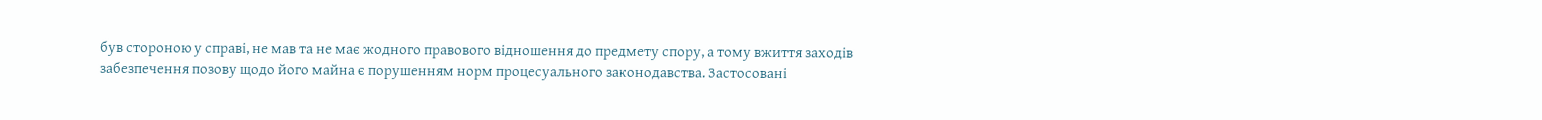був стороною у справі, не мав та не має жодного правового відношення до предмету спору, а тому вжиття заходів забезпечення позову щодо його майна є порушенням норм процесуального законодавства. Застосовані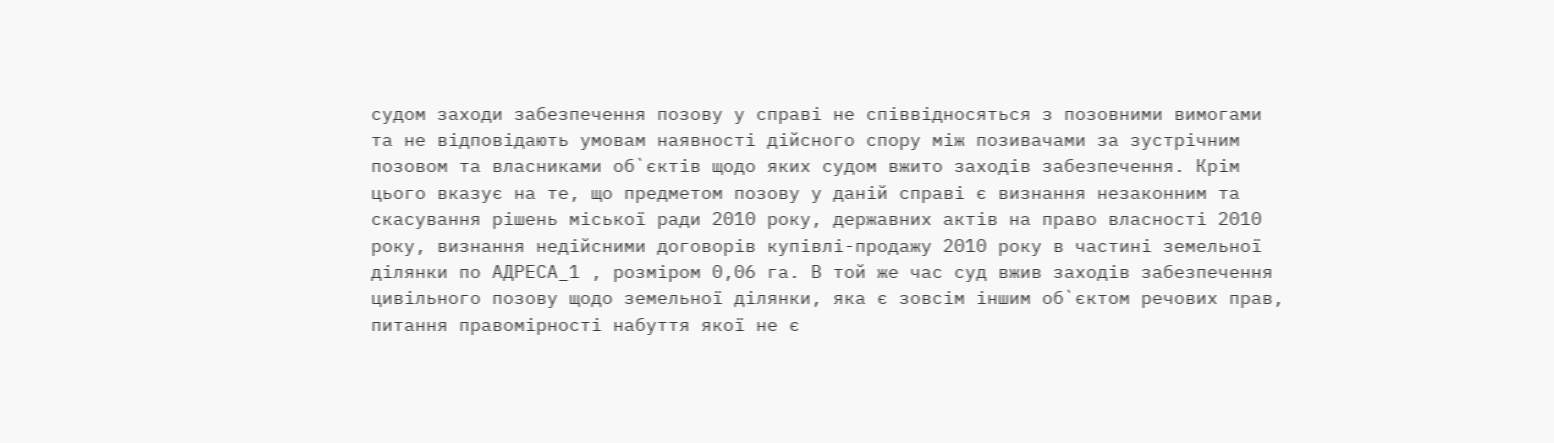судом заходи забезпечення позову у справі не співвідносяться з позовними вимогами та не відповідають умовам наявності дійсного спору між позивачами за зустрічним позовом та власниками об`єктів щодо яких судом вжито заходів забезпечення. Крім цього вказує на те, що предметом позову у даній справі є визнання незаконним та скасування рішень міської ради 2010 року, державних актів на право власності 2010 року, визнання недійсними договорів купівлі-продажу 2010 року в частині земельної ділянки по АДРЕСА_1 , розміром 0,06 га. В той же час суд вжив заходів забезпечення цивільного позову щодо земельної ділянки, яка є зовсім іншим об`єктом речових прав, питання правомірності набуття якої не є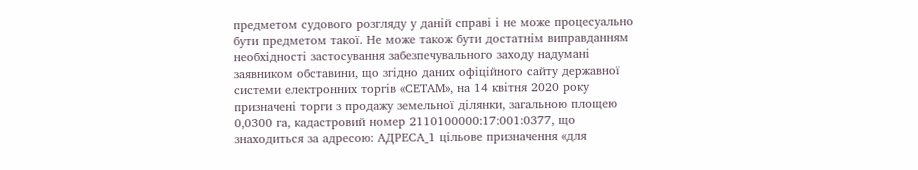предметом судового розгляду у даній справі і не може процесуально бути предметом такої. Не може також бути достатнім виправданням необхідності застосування забезпечувального заходу надумані заявником обставини, що згідно даних офіційного сайту державної системи електронних торгів «СЕТАМ», на 14 квітня 2020 року призначені торги з продажу земельної ділянки, загальною площею 0,0300 га, кадастровий номер 2110100000:17:001:0377, що знаходиться за адресою: АДРЕСА_1 цільове призначення «для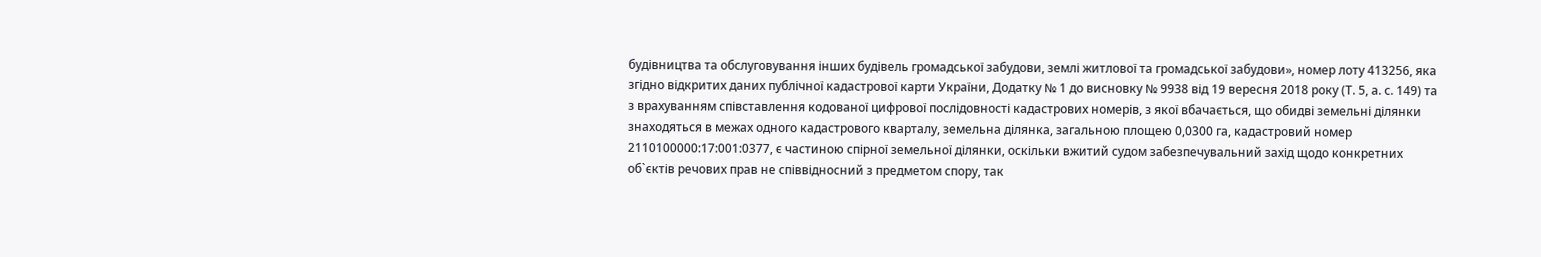будівництва та обслуговування інших будівель громадської забудови, землі житлової та громадської забудови», номер лоту 413256, яка згідно відкритих даних публічної кадастрової карти України, Додатку № 1 до висновку № 9938 від 19 вересня 2018 року (Т. 5, а. с. 149) та з врахуванням співставлення кодованої цифрової послідовності кадастрових номерів, з якої вбачається, що обидві земельні ділянки знаходяться в межах одного кадастрового кварталу, земельна ділянка, загальною площею 0,0300 га, кадастровий номер 2110100000:17:001:0377, є частиною спірної земельної ділянки, оскільки вжитий судом забезпечувальний захід щодо конкретних об`єктів речових прав не співвідносний з предметом спору, так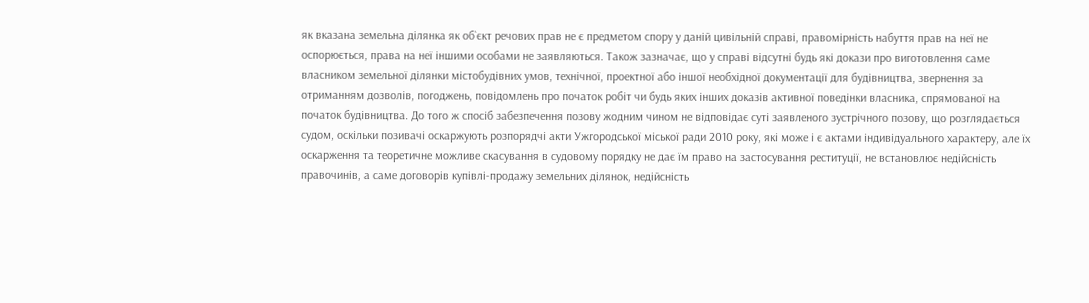як вказана земельна ділянка як об`єкт речових прав не є предметом спору у даній цивільній справі, правомірність набуття прав на неї не оспорюється, права на неї іншими особами не заявляються. Також зазначає, що у справі відсутні будь які докази про виготовлення саме власником земельної ділянки містобудівних умов, технічної, проектної або іншої необхідної документації для будівництва, звернення за отриманням дозволів, погоджень, повідомлень про початок робіт чи будь яких інших доказів активної поведінки власника, спрямованої на початок будівництва. До того ж спосіб забезпечення позову жодним чином не відповідає суті заявленого зустрічного позову, що розглядається судом, оскільки позивачі оскаржують розпорядчі акти Ужгородської міської ради 2010 року, які може і є актами індивідуального характеру, але їх оскарження та теоретичне можливе скасування в судовому порядку не дає їм право на застосування реституції, не встановлює недійсність правочинів, а саме договорів купівлі-продажу земельних ділянок, недійсність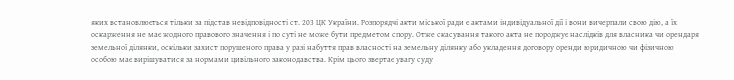яких встановлюється тільки за підстав невідповідності ст. 203 ЦК України. Розпорядчі акти міської ради є актами індивідуальної дії і вони вичерпали свою дію, а їх оскарження не має жодного правового значення і по суті не може бути предметом спору. Отже скасування такого акта не породжує наслідків для власника чи орендаря земельної ділянки, оскільки захист порушеного права у разі набуття прав власності на земельну ділянку або укладення договору оренди юридичною чи фізичною особою має вирішуватися за нормами цивільного законодавства. Крім цього звертає увагу суду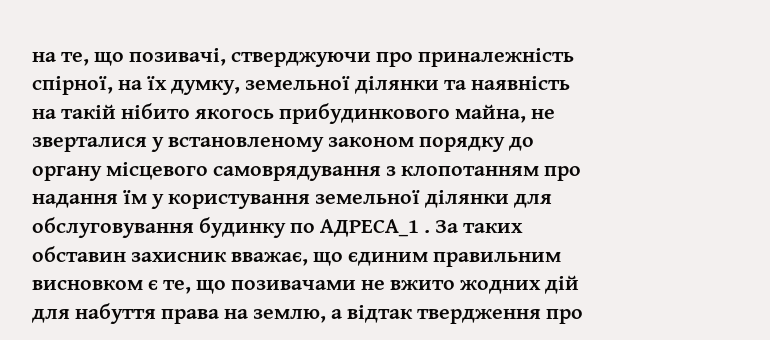на те, що позивачі, стверджуючи про приналежність спірної, на їх думку, земельної ділянки та наявність на такій нібито якогось прибудинкового майна, не зверталися у встановленому законом порядку до органу місцевого самоврядування з клопотанням про надання їм у користування земельної ділянки для обслуговування будинку по АДРЕСА_1 . За таких обставин захисник вважає, що єдиним правильним висновком є те, що позивачами не вжито жодних дій для набуття права на землю, а відтак твердження про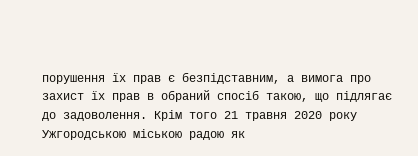порушення їх прав є безпідставним, а вимога про захист їх прав в обраний спосіб такою, що підлягає до задоволення. Крім того 21 травня 2020 року Ужгородською міською радою як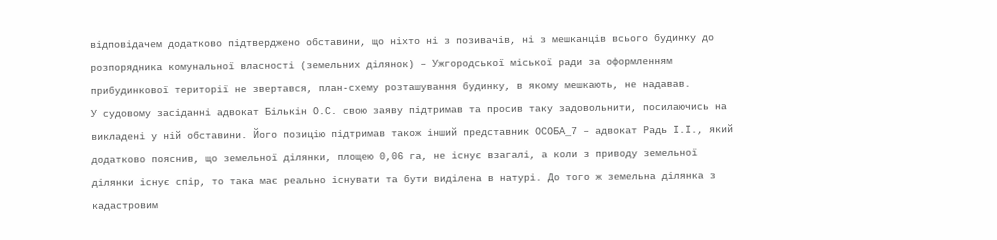відповідачем додатково підтверджено обставини, що ніхто ні з позивачів, ні з мешканців всього будинку до розпорядника комунальної власності (земельних ділянок) – Ужгородської міської ради за оформленням прибудинкової території не звертався, план-схему розташування будинку, в якому мешкають, не надавав.
У судовому засіданні адвокат Бількін О.С. свою заяву підтримав та просив таку задовольнити, посилаючись на викладені у ній обставини. Його позицію підтримав також інший представник ОСОБА_7 – адвокат Радь І.І., який додатково пояснив, що земельної ділянки, площею 0,06 га, не існує взагалі, а коли з приводу земельної ділянки існує спір, то така має реально існувати та бути виділена в натурі. До того ж земельна ділянка з кадастровим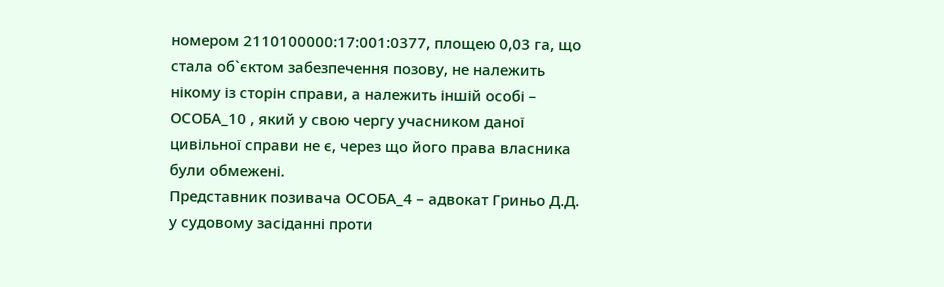номером 2110100000:17:001:0377, площею 0,03 га, що стала об`єктом забезпечення позову, не належить нікому із сторін справи, а належить іншій особі – ОСОБА_10 , який у свою чергу учасником даної цивільної справи не є, через що його права власника були обмежені.
Представник позивача ОСОБА_4 – адвокат Гриньо Д.Д. у судовому засіданні проти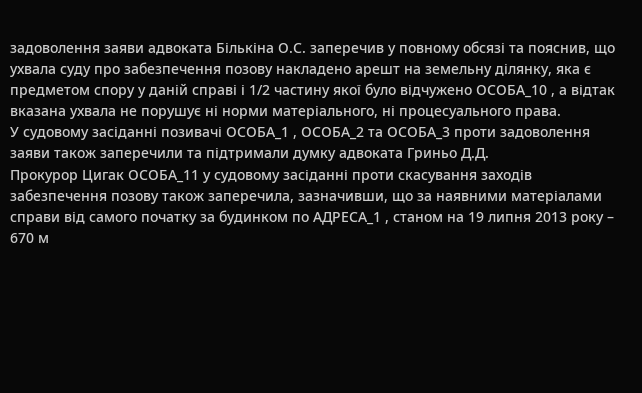задоволення заяви адвоката Бількіна О.С. заперечив у повному обсязі та пояснив, що ухвала суду про забезпечення позову накладено арешт на земельну ділянку, яка є предметом спору у даній справі і 1/2 частину якої було відчужено ОСОБА_10 , а відтак вказана ухвала не порушує ні норми матеріального, ні процесуального права.
У судовому засіданні позивачі ОСОБА_1 , ОСОБА_2 та ОСОБА_3 проти задоволення заяви також заперечили та підтримали думку адвоката Гриньо Д.Д.
Прокурор Цигак ОСОБА_11 у судовому засіданні проти скасування заходів забезпечення позову також заперечила, зазначивши, що за наявними матеріалами справи від самого початку за будинком по АДРЕСА_1 , станом на 19 липня 2013 року – 670 м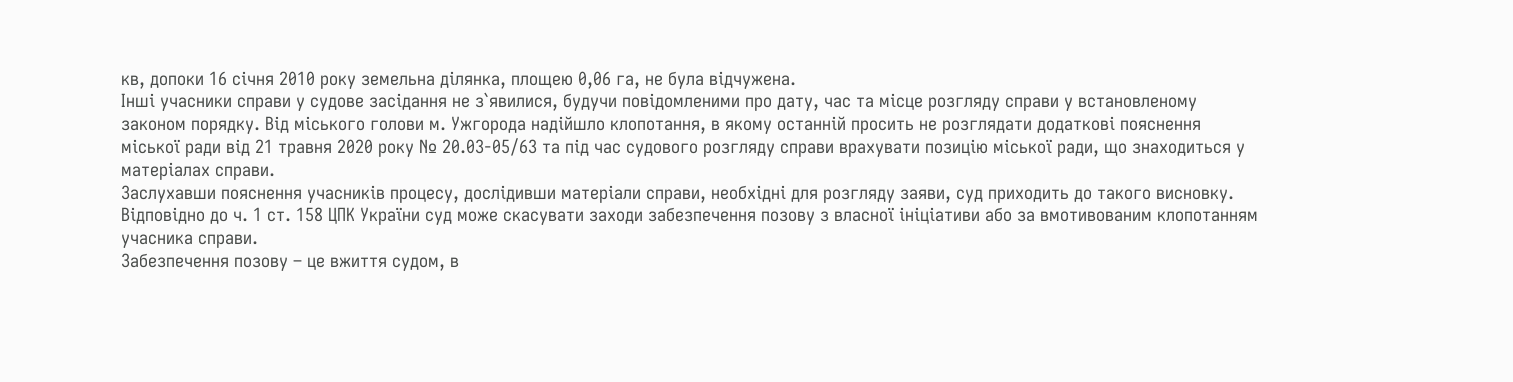кв, допоки 16 січня 2010 року земельна ділянка, площею 0,06 га, не була відчужена.
Інші учасники справи у судове засідання не з`явилися, будучи повідомленими про дату, час та місце розгляду справи у встановленому законом порядку. Від міського голови м. Ужгорода надійшло клопотання, в якому останній просить не розглядати додаткові пояснення міської ради від 21 травня 2020 року № 20.03-05/63 та під час судового розгляду справи врахувати позицію міської ради, що знаходиться у матеріалах справи.
Заслухавши пояснення учасників процесу, дослідивши матеріали справи, необхідні для розгляду заяви, суд приходить до такого висновку.
Відповідно до ч. 1 ст. 158 ЦПК України суд може скасувати заходи забезпечення позову з власної ініціативи або за вмотивованим клопотанням учасника справи.
Забезпечення позову – це вжиття судом, в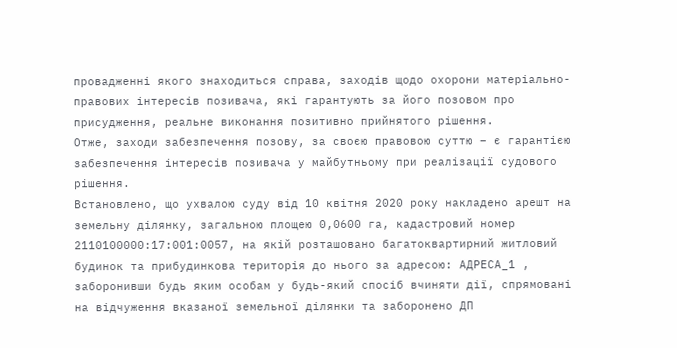провадженні якого знаходиться справа, заходів щодо охорони матеріально-правових інтересів позивача, які гарантують за його позовом про присудження, реальне виконання позитивно прийнятого рішення.
Отже, заходи забезпечення позову, за своєю правовою суттю – є гарантією забезпечення інтересів позивача у майбутньому при реалізації судового рішення.
Встановлено, що ухвалою суду від 10 квітня 2020 року накладено арешт на земельну ділянку, загальною площею 0,0600 га, кадастровий номер 2110100000:17:001:0057, на якій розташовано багатоквартирний житловий будинок та прибудинкова територія до нього за адресою: АДРЕСА_1 , заборонивши будь яким особам у будь-який спосіб вчиняти дії, спрямовані на відчуження вказаної земельної ділянки та заборонено ДП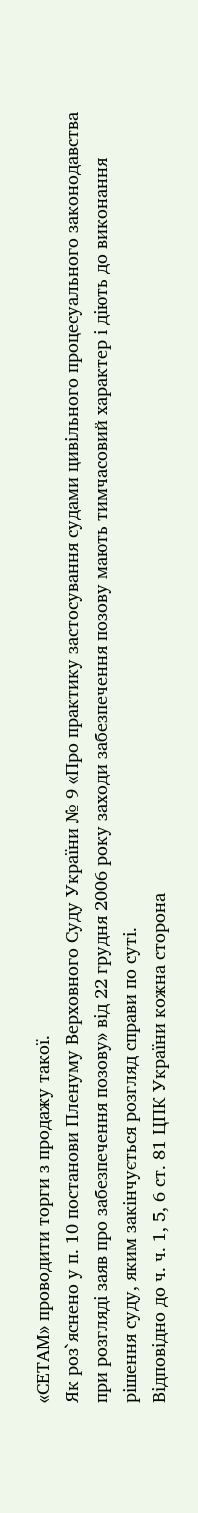«СЕТАМ» проводити торги з продажу такої.
Як роз`яснено у п. 10 постанови Пленуму Верховного Суду України № 9 «Про практику застосування судами цивільного процесуального законодавства при розгляді заяв про забезпечення позову» від 22 грудня 2006 року заходи забезпечення позову мають тимчасовий характер і діють до виконання рішення суду, яким закінчується розгляд справи по суті.
Відповідно до ч. ч. 1, 5, 6 ст. 81 ЦПК України кожна сторона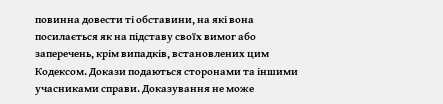повинна довести ті обставини, на які вона посилається як на підставу своїх вимог або заперечень, крім випадків, встановлених цим Кодексом. Докази подаються сторонами та іншими учасниками справи. Доказування не може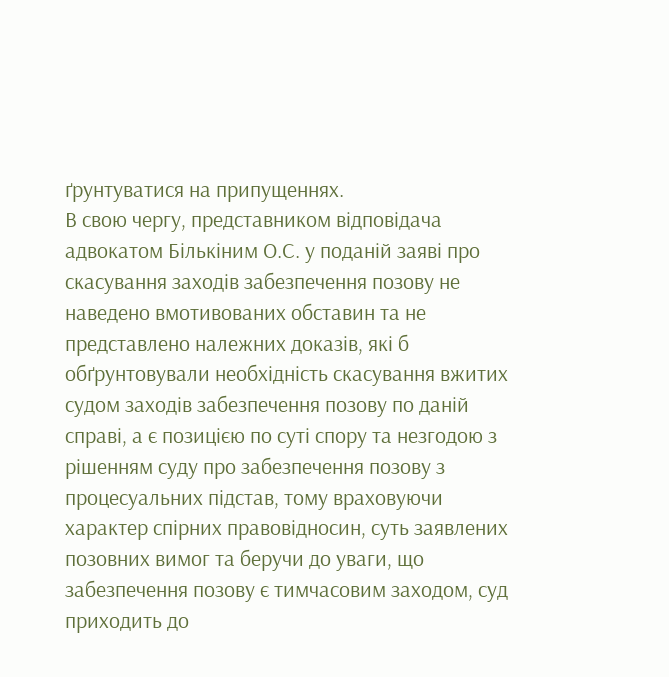ґрунтуватися на припущеннях.
В свою чергу, представником відповідача адвокатом Бількіним О.С. у поданій заяві про скасування заходів забезпечення позову не наведено вмотивованих обставин та не представлено належних доказів, які б обґрунтовували необхідність скасування вжитих судом заходів забезпечення позову по даній справі, а є позицією по суті спору та незгодою з рішенням суду про забезпечення позову з процесуальних підстав, тому враховуючи характер спірних правовідносин, суть заявлених позовних вимог та беручи до уваги, що забезпечення позову є тимчасовим заходом, суд приходить до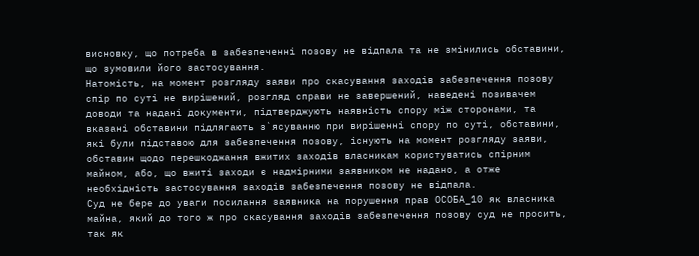висновку, що потреба в забезпеченні позову не відпала та не змінились обставини, що зумовили його застосування.
Натомість, на момент розгляду заяви про скасування заходів забезпечення позову спір по суті не вирішений, розгляд справи не завершений, наведені позивачем доводи та надані документи, підтверджують наявність спору між сторонами, та вказані обставини підлягають з`ясуванню при вирішенні спору по суті, обставини, які були підставою для забезпечення позову, існують на момент розгляду заяви, обставин щодо перешкоджання вжитих заходів власникам користуватись спірним майном, або, що вжиті заходи є надмірними заявником не надано, а отже необхідність застосування заходів забезпечення позову не відпала.
Суд не бере до уваги посилання заявника на порушення прав ОСОБА_10 як власника майна, який до того ж про скасування заходів забезпечення позову суд не просить, так як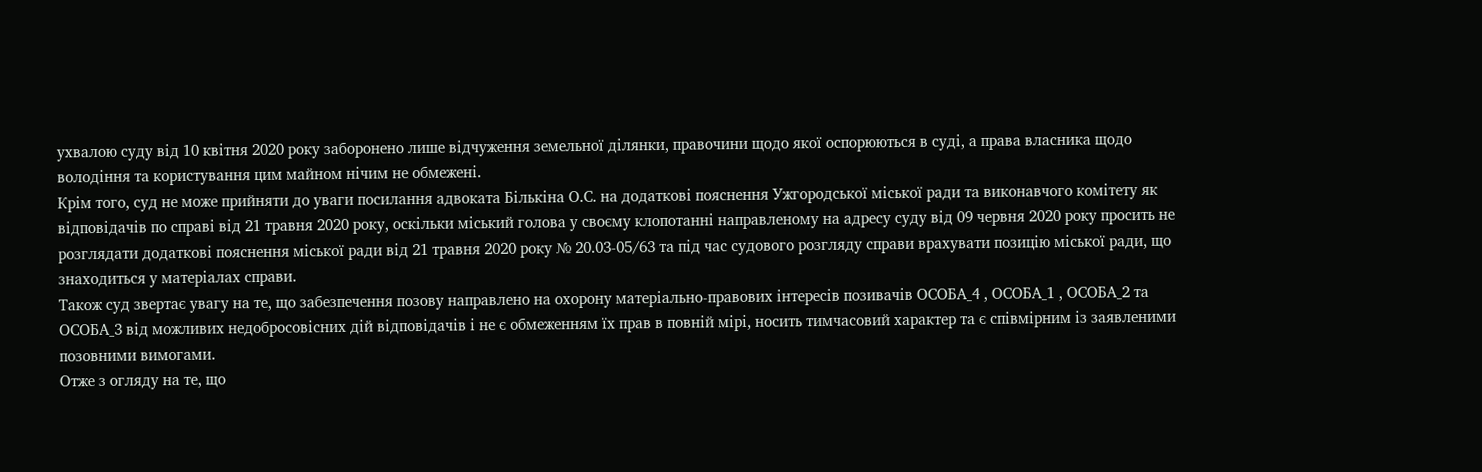ухвалою суду від 10 квітня 2020 року заборонено лише відчуження земельної ділянки, правочини щодо якої оспорюються в суді, а права власника щодо володіння та користування цим майном нічим не обмежені.
Крім того, суд не може прийняти до уваги посилання адвоката Бількіна О.С. на додаткові пояснення Ужгородської міської ради та виконавчого комітету як відповідачів по справі від 21 травня 2020 року, оскільки міський голова у своєму клопотанні направленому на адресу суду від 09 червня 2020 року просить не розглядати додаткові пояснення міської ради від 21 травня 2020 року № 20.03-05/63 та під час судового розгляду справи врахувати позицію міської ради, що знаходиться у матеріалах справи.
Також суд звертає увагу на те, що забезпечення позову направлено на охорону матеріально-правових інтересів позивачів ОСОБА_4 , ОСОБА_1 , ОСОБА_2 та ОСОБА_3 від можливих недобросовісних дій відповідачів і не є обмеженням їх прав в повній мірі, носить тимчасовий характер та є співмірним із заявленими позовними вимогами.
Отже з огляду на те, що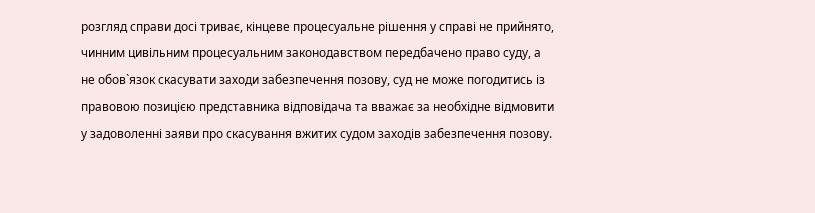розгляд справи досі триває, кінцеве процесуальне рішення у справі не прийнято, чинним цивільним процесуальним законодавством передбачено право суду, а не обов`язок скасувати заходи забезпечення позову, суд не може погодитись із правовою позицією представника відповідача та вважає за необхідне відмовити у задоволенні заяви про скасування вжитих судом заходів забезпечення позову.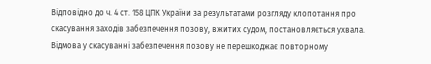Відповідно до ч. 4 ст. 158 ЦПК України за результатами розгляду клопотання про скасування заходів забезпечення позову, вжитих судом, постановляється ухвала.
Відмова у скасуванні забезпечення позову не перешкоджає повторному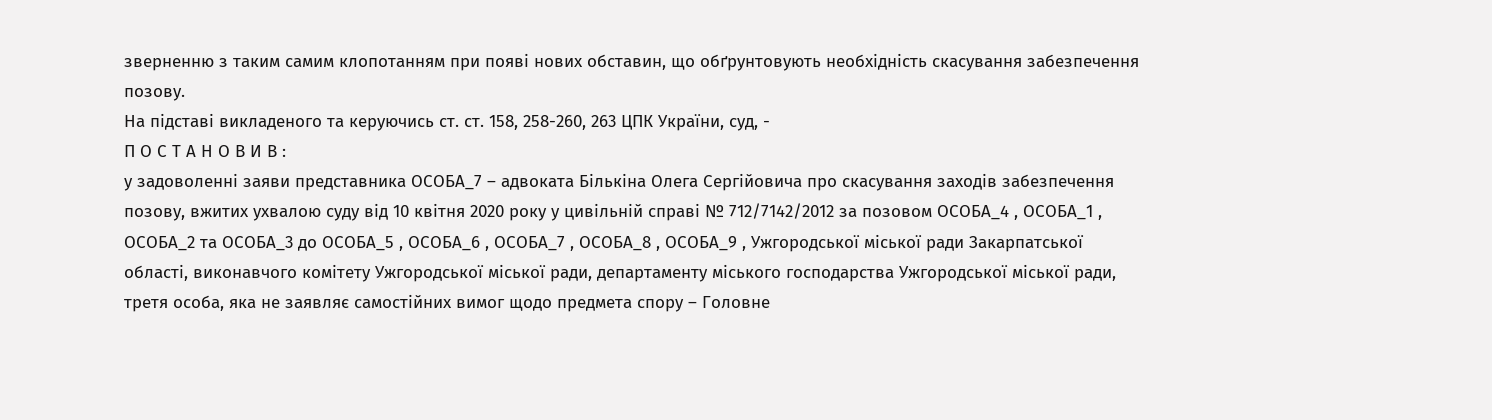зверненню з таким самим клопотанням при появі нових обставин, що обґрунтовують необхідність скасування забезпечення позову.
На підставі викладеного та керуючись ст. ст. 158, 258-260, 263 ЦПК України, суд, -
П О С Т А Н О В И В :
у задоволенні заяви представника ОСОБА_7 – адвоката Бількіна Олега Сергійовича про скасування заходів забезпечення позову, вжитих ухвалою суду від 10 квітня 2020 року у цивільній справі № 712/7142/2012 за позовом ОСОБА_4 , ОСОБА_1 , ОСОБА_2 та ОСОБА_3 до ОСОБА_5 , ОСОБА_6 , ОСОБА_7 , ОСОБА_8 , ОСОБА_9 , Ужгородської міської ради Закарпатської області, виконавчого комітету Ужгородської міської ради, департаменту міського господарства Ужгородської міської ради, третя особа, яка не заявляє самостійних вимог щодо предмета спору – Головне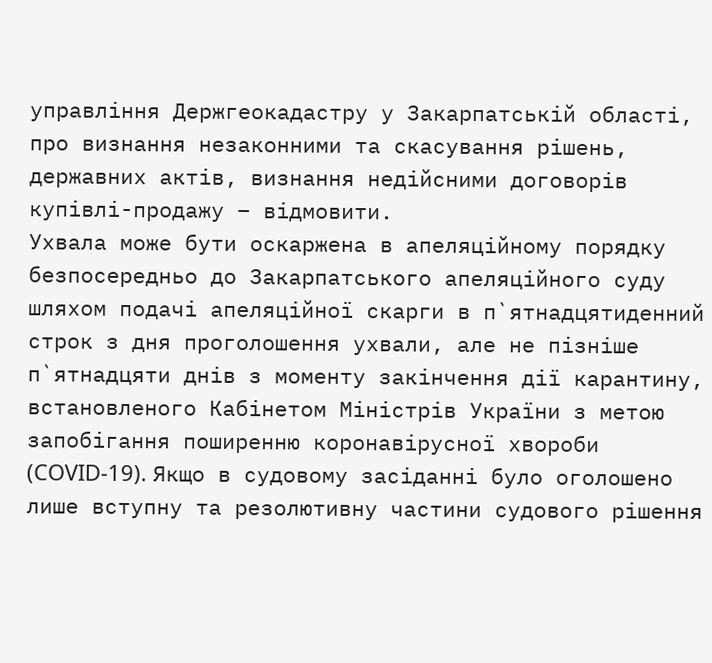управління Держгеокадастру у Закарпатській області, про визнання незаконними та скасування рішень, державних актів, визнання недійсними договорів купівлі-продажу – відмовити.
Ухвала може бути оскаржена в апеляційному порядку безпосередньо до Закарпатського апеляційного суду шляхом подачі апеляційної скарги в п`ятнадцятиденний строк з дня проголошення ухвали, але не пізніше п`ятнадцяти днів з моменту закінчення дії карантину, встановленого Кабінетом Міністрів України з метою запобігання поширенню коронавірусної хвороби (COVID-19). Якщо в судовому засіданні було оголошено лише вступну та резолютивну частини судового рішення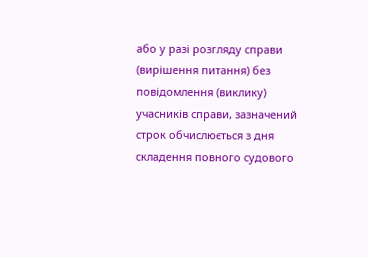або у разі розгляду справи (вирішення питання) без повідомлення (виклику) учасників справи, зазначений строк обчислюється з дня складення повного судового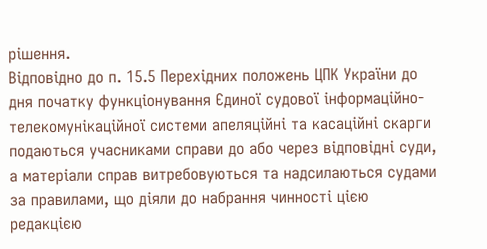рішення.
Відповідно до п. 15.5 Перехідних положень ЦПК України до дня початку функціонування Єдиної судової інформаційно-телекомунікаційної системи апеляційні та касаційні скарги подаються учасниками справи до або через відповідні суди, а матеріали справ витребовуються та надсилаються судами за правилами, що діяли до набрання чинності цією редакцією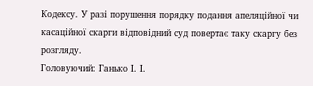Кодексу. У разі порушення порядку подання апеляційної чи касаційної скарги відповідний суд повертає таку скаргу без розгляду.
Головуючий: Ганько І. І.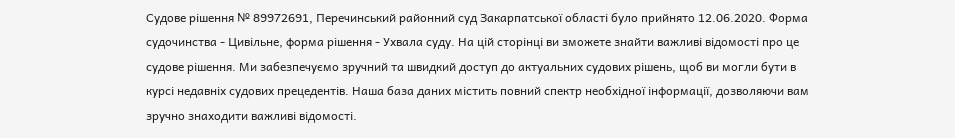Судове рішення № 89972691, Перечинський районний суд Закарпатської області було прийнято 12.06.2020. Форма судочинства - Цивільне, форма рішення - Ухвала суду. На цій сторінці ви зможете знайти важливі відомості про це судове рішення. Ми забезпечуємо зручний та швидкий доступ до актуальних судових рішень, щоб ви могли бути в курсі недавніх судових прецедентів. Наша база даних містить повний спектр необхідної інформації, дозволяючи вам зручно знаходити важливі відомості.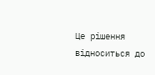Це рішення відноситься до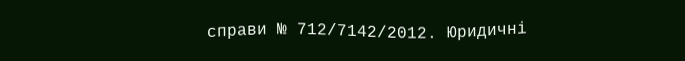справи № 712/7142/2012. Юридичні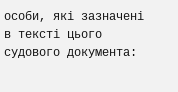особи, які зазначені в тексті цього судового документа: